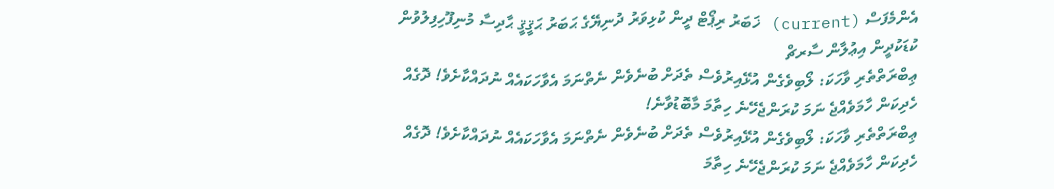އެންމެފަސް (current) ޚަބަރު ރިޕޯޓް ދީން ކުޅިވަރު ދުނިޔޭގެ ޙަބަރު ޙަޤީޤީ ޙާދިސާ މުނިފޫހިފިލުވުން ކުޑަކުދީން އިޢުލާން ސާރޗް
ޢިބްރަތްތެރި ވާހަކަ: ލޯބިވެގެން އުޅޭއިރުވެސް ތެދަށް ބުނެވެން ނެތްނަމަ އެވާހަކައެއް ނުދައްކާށެވެ! ދޮގެއް ހެދިކަން ހާމަވެއްޖެ ނަމަ ކުރަންޖެހޭނެ ހިތާމަ މާބޮޑުވާނެ!
ޢިބްރަތްތެރި ވާހަކަ: ލޯބިވެގެން އުޅޭއިރުވެސް ތެދަށް ބުނެވެން ނެތްނަމަ އެވާހަކައެއް ނުދައްކާށެވެ! ދޮގެއް ހެދިކަން ހާމަވެއްޖެ ނަމަ ކުރަންޖެހޭނެ ހިތާމަ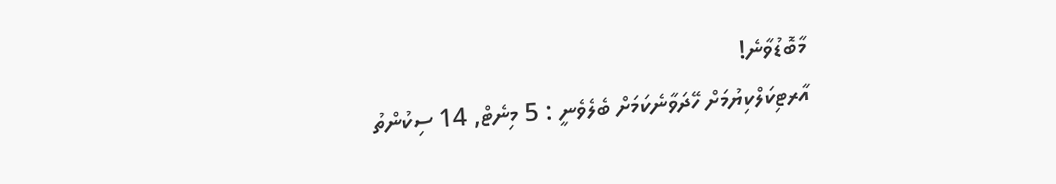މާބޮޑުވާނެ!
އާރޓިކަލްކިޔުމަށް ހޭދަވާނެކަމަށް ބެލެވެނީ : 5 މިނެޓް, 14 ސިކުންތު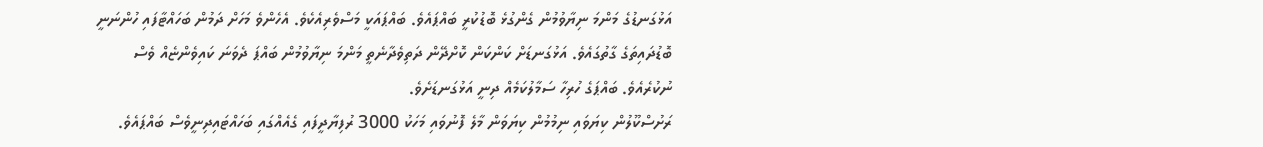އަޅުގަނޑުގެ މަންމަ ނިޔާވުމުން ގެންގުޅެ ބޮޑުކުރީ ބައްޕައެވެ. ބައްޕައަކީ މަސްވެރިއެކެވެ. އެހެންވެ މަހަށް ދަމުން ބަހައްޓާފައި ހުންނަނީ ބޮޑުދައިތަގެ ގާތުގައެވެ. އަޅުގަނޑަށް ކަންކަން ކޮށްދޭން ދަތިވެދާނެތީ މަންމަ ނިޔާވުމުން ބައްޕަ ދެވަނަ ކައިވެންޏެއް ވެސް ނުކުރެއެވެ. ބައްޕަގެ ހުރިހާ ސަމާލުކަމެއް ދިނީ އަޅުގަނޑަށެވެ.
ރަށުސްކޫލުން ކިޔަވައި ނިމުމުން ކިޔަވަން މާލެ ފޮނުވައި މަހަކު 3000 ރުފިޔާދީފައި ގެއެއްގައި ބަހައްޓައިދިނީވެސް ބައްޕައެވެ.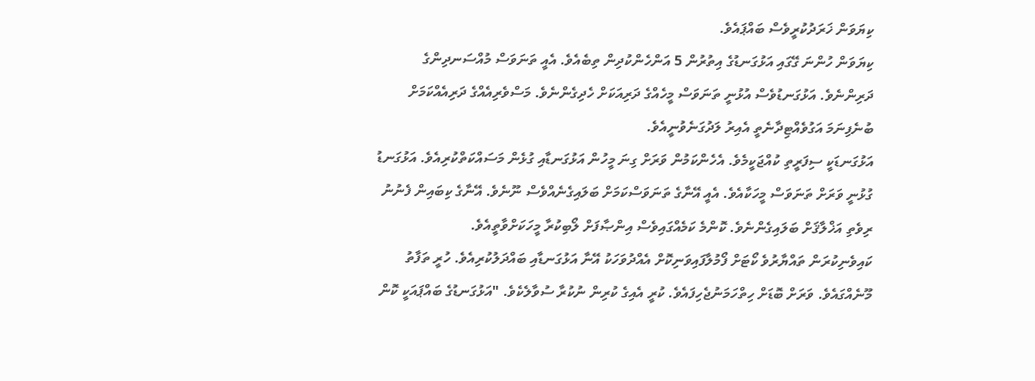ކިޔަވަން ޚަރަދުކުރީވެސް ބައްޕައެވެ.
ކިޔަވަން ހުންނަ ގޭގައި އަޅުގަނޑުގެ އިތުރުން 5 އަންހެންކުދިން ތިބެއެވެ. އެއީ ތަނަވަސް މުއްސަނދިންގެ ދަރިންނެވެ. އަޅުގަނޑުވެސް އުޅުނީ ތަނަވަސް މީހެއްގެ ދަރިއަކަށް ހެދިގެންނެވެ. މަސްވެރިއެއްގެ ދަރިއެއްކަމަށް ބުނެފިނަމަ އަގުވެއްޓިދާނެތީ އެއިރު ލަދުގަނެވުނީއެވެ.
އަޅުގަނޑަކީ ސިފަރީތި ކުއްޖަކީމެވެ. އެހެންކަމުން ވަރަށް ގިނަ މީހުން އަޅުގަނޑާއި ގުޅެން މަސައްކަތްކުރިއެވެ. އަޅުގަނޑު ގުޅުނީ ވަރަށް ތަނަވަސް މީހަކާއެވެ. އެއީ އޭނާގެ ތަނަވަސްކަމަށް ބަލައިގެނެއްވެސް ނޫނެވެ. އޭނާގެ ކިބައިން ފެނުނު ރިވެތި އަޚްލާޤަށް ބަލައިގެންނެވެ. ކޮންމެ ކަމެއްގައިވެސް އިންޞާފަށް ލޯބިކުރާ މީހަކަށްވާތީއެވެ.
ކައިވެނިކުރަން ތައްޔާރުވެ ކޯޓަށް ފޯމުލާފައިވަނިކޮށް އެއްދުވަހަކު އޭނާ އަޅުގަނޑާއި ބައްދަލުކުރިއެވެ. ހުރީ ތަފާތު މޫނެއްގައެވެ. ވަރަށް ބޮޑަށް ހިތްހަމަނުޖެހިފައެވެ. ކުރީ އެއިގެ ކުރިން ނުކުރާ ސުވާލެކެވެ. "އަޅުގަނޑުގެ ބައްޕައަކީ ކޮން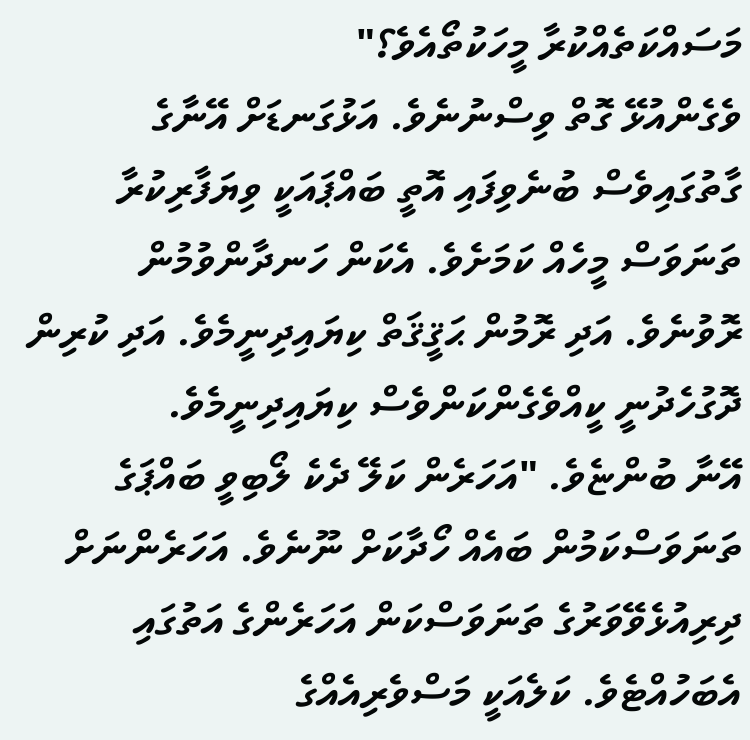މަސައްކަތެއްކުރާ މީހަކުތޯއެވެ؟"
ވެގެންއުޅޭ ގޮތް ވިސްނުނެވެ. އަޅުގަނޑަށް އޭނާގެ ގާތުގައިވެސް ބުނެވިފައި އޮތީ ބައްޕައަކީ ވިޔަފާރިކުރާ ތަނަވަސް މީހެއް ކަމަށެވެ. އެކަން ހަނދާންވުމުން ރޮވުނެވެ. އަދި ރޮމުން ޙަޤީޤަތް ކިޔައިދިނީމެވެ. އަދި ކުރިން ދޮގުހެދުނީ ކީއްވެގެންކަންވެސް ކިޔައިދިނީމެވެ.
އޭނާ ބުންޏެވެ. "އަހަރެން ކަލޭ ދެކެ ލޯބިވީ ބައްޕަގެ ތަނަވަސްކަމުން ބައެއް ހޯދާކަށް ނޫނެވެ. އަހަރެންނަށް ދިރިއުޅެވޭވަރުގެ ތަނަވަސްކަން އަހަރެންގެ އަތުގައި އެބަހުއްޓެވެ. ކަލެއަކީ މަސްވެރިއެއްގެ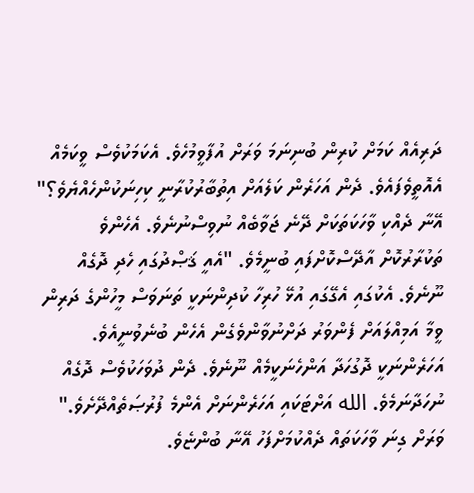ދަރިއެއް ކަމަށް ކުރިން ބުނިނަމަ ވަރަށް އުފާވީމުހެވެ. އެކަމަކުވެސް ވީކަމެއް އެއޮތީވެފައެވެ. ދެން އަހަރެން ކަލެއަށް އިތުބާރުކުރާނީ ކިހިނަކުންހެއްޔެވެ؟"
އޭނާ ދެއްކި ވާހަކަތަކަށް ދޭނެ ޖަވާބެއް ނުވިސްނުނެވެ. އެހެންވެ ތަކުރާރުކޮށް އާދޭސްކޮށްފައި ބުނީމެވެ. "އެއީ ޤަޞްދުގައި ހެދި ދޮގެއް ނޫނެވެ. އެކުގައި އެގޭގައި އުޅޭ ހުރިހާ ކުދިންނަކީ ތަނަވަސް މީހުންގެ ދަރިން ވީމާ އަމިއްލައަށް ފެންވަރު ދަށްނުވާންވެގެން އެހެން ބުނެވުނީއެވެ. އަހަރެންނަކީ ދޮގުހަދާ އަންހެނަކީމެއް ނޫނެވެ. ދެން ދުވަހަކުވެސް ދޮގެއް ނުހަދާނަމެވެ. الله އަށްޓަކައި އަހަރެންނަށް އެންމެ ފުރުޞަތެއްދޭށެވެ."
ވަރަށް ގިނަ ވާހަކަތައް ދެއްކުމަށްފަހު އޭނާ ބުންޏެވެ.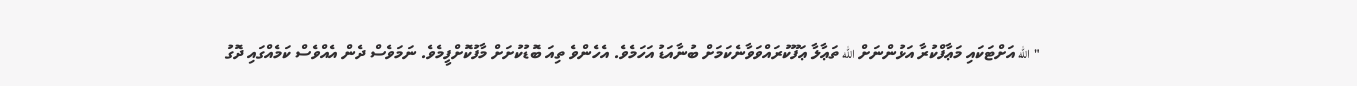"الله އަށްޓަކައި މަޢާފްކުރާ އަޅުންނަށް الله ތަޢާލާ ޢަފޫކުރައްވަވާނެކަމަށް ބުނާއަޑު އަހަމެވެ. އެހެންވެ ތިއަ ބޮޑުކުށަށް މާފުކޮށްފީމެވެ. ނަމަވެސް ދެން އެއްވެސް ކަމެއްގައި ދޮގު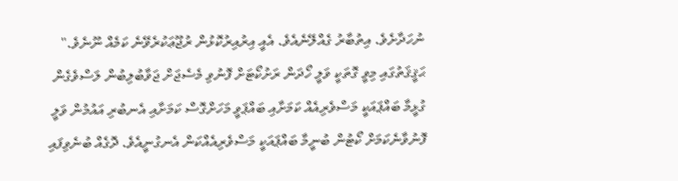ނުހަދާށެވެ. އިތުބާރު ގެއްލޭނެއެވެ. އެއީ އިރުއިރުކޮޅުން ރުޖޫޢަކުރެވޭނެ ކަމެއް ނޫނެވެ."
ޙަޤީޤަތުގައި މިވީ ގޮތަކީ ވަލީ ހޯދަން ރަށުކޯޓަށް ފޮނުވި މެސެޖަށް ޖަވާބުލިބުން ލަސްވެގެން ގުޅީމާ ބައްޕައަކީ މަސްވެރިއެއް ކަމަށާއި ބައްޕަވީ މަހަށްގޮސް ކަމަށާއި އެނބުރި އައުމުން ވަލީ ފޮނުވާނެކަމަށް ކޯޓުން ބުނީމާ ބައްޕައަކީ މަސްވެރިއެއްކަން އެނގުނީއެވެ. ދޮގެއް ބުނެވިފައި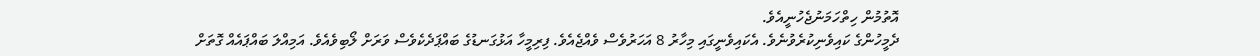އޮތުމުން ހިތްހަމަނުޖެހުނީއެވެ.
ދެމީހުންގެ ކައިވެނިކުރެވުނެވެ. އެކައިވެނީގައި މިހާރު 8 އަހަރުވެސް ވެއްޖެއެވެ. ފިރިމީހާ އަޅުގަނޑުގެ ބައްޕަދެކެވެސް ވަރަށް ލޯބިވެއެވެ. އަމިއްލަ ބައްޕައެއް ގޮތަށް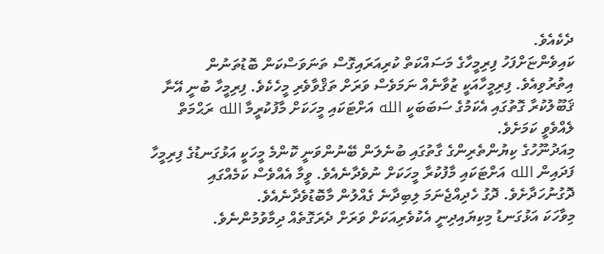ދެކެއެވެ.
ކައިވެންޏަށްފަހު ފިރިމީހާގެ މަސައްކަތް ކުރިއަރައިގޮސް ތަނަވަސްކަން ބޮޑުތަނުން އިތުރުވިއެވެ. ފިރިމީހާއަކީ ޒުވާނެއް ނަމަވެސް ވަރަށް ތަޤްވާވެރި މީހެކެވެ. ފިރިމީހާ ބުނީ އޭނާ ޤަބޫލުކުރާ ގޮތުގައި އެކަމުގެ ސަބަބަކީ الله އަށްޓަކައި މީހަކަށް މާފުކުރީމާ الله ރަޙްމަތް ލެއްވެވީ ކަމަށެވެ.
މިއަދުނޫހުގެ ކިޔުންތެރިންގެ ގާތުގައި ބުނެލަން ބޭނުންވަނީ ކޮންމެ މީހަކީ އަޅުގަނޑުގެ ފިރިމީހާ ފަދައިން الله އަށްޓަކައި މާފުކުރާ މީހަކަށް ނުވެދާނެއެވެ. ވީމާ އެއްވެސް ކަމެއްގައި ދޮގުނުހަދާށެވެ. ދޮގު ހެދިއްޖެނަމަ ލިބިދާނެ ގެއްލުން މާބޮޑުވެދާނެއެވެ.
މިވާހަކަ އަޅުގަނޑު މިކިޔައިދިނީ އެކުވެރިއަކަށް ވަރަށް ދެރަގޮތެއް ދިމާވުމުންނެވެ.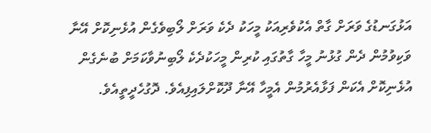އަޅުގަނޑުގެ ވަރަށް ގާތް އެކުވެރިއަކު މީހަކު ދެކެ ވަރަށް ލޯބިވެގެން އުޅެނިކޮށް އޭނާ ވަކިވުމުން ދެން ގުޅުނު މީހާ ގާތުގައި ކުރިން މީހަކުދެކެ ލޯބިނުވާކަމަށް ބުނެގެން އުޅެނިކޮށް އެކަން ފަޅާއެރުމުން އެމީހާ އޭނާ ދޫކޮށްލައިފިއެވެ. ދޮގުހެދީތީއެވެ.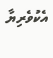އެކުވެރިޔާ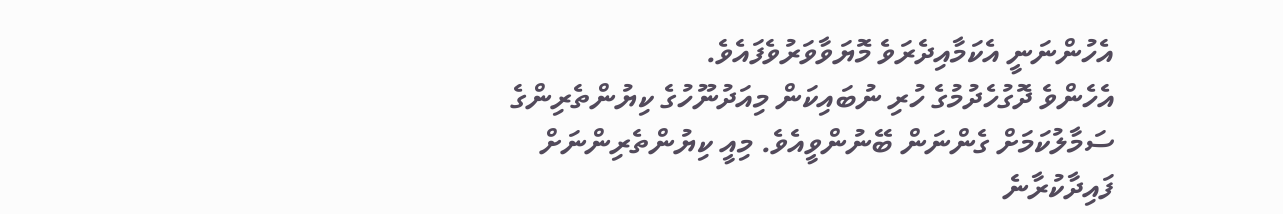އެހުންނަނީ އެކަމާއިދެރަވެ މޮޔަވާވަރުވެފައެވެ.
އެހެންވެ ދޮގުހެދުމުގެ ހުރި ނުބައިކަން މިއަދުނޫހުގެ ކިޔުންތެރިންގެ ސަމާލުކަމަށް ގެންނަން ބޭނުންވީއެވެ. މިއީ ކިޔުންތެރިންނަށް ފައިދާކުރާނެ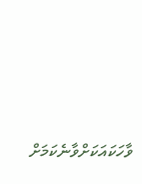ވާހަކައަކަށްވާނެކަމަށް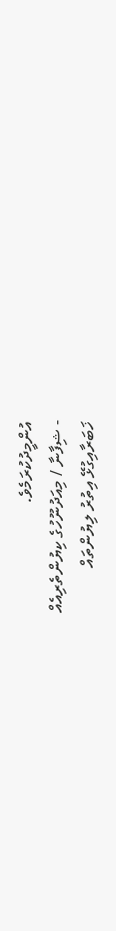އުންމީދުކުރަމެވެ.
- ޝިފާނާ / މިއަދުނޫހުގެ ކިޔުންތެރިއެއް
ޚަބަރާއިގުޅޭ އިތުރު ލިޔުންތައް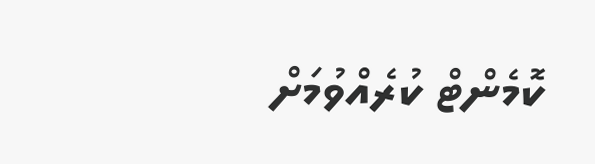ކޮމެންޓް ކުރެއްވުމަށް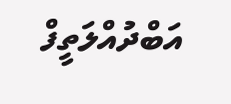އަބްދުއްލަތީފް